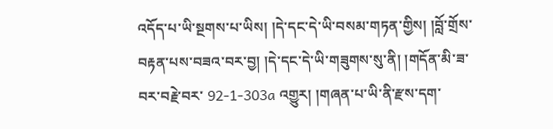འདོད་པ་ཡི་སྔགས་པ་ཡིས། །དེ་དང་དེ་ཡི་བསམ་གཏན་གྱིས། །བློ་གྲོས་བརྟན་པས་བཟའ་བར་བྱ། །དེ་དང་དེ་ཡི་གཟུགས་སུ་ནི། །གདོན་མི་ཟ་བར་བརྗེ་བར་ 92-1-303a འགྱུར། །གཞན་པ་ཡི་ནི་རྫས་དག་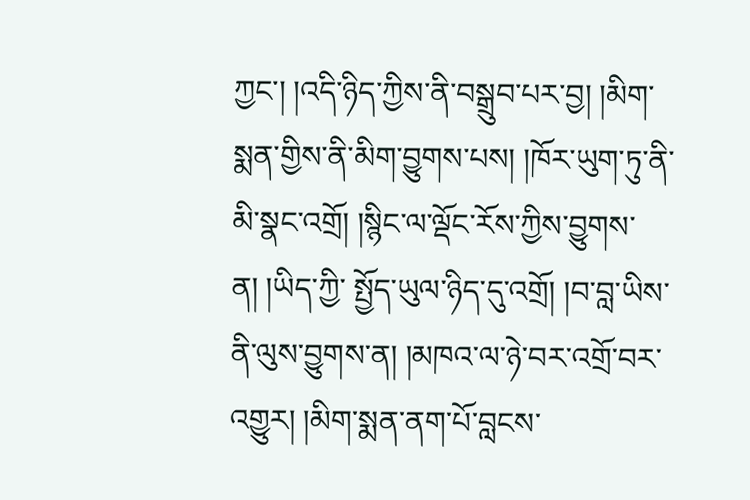ཀྱང་། །འདི་ཉིད་ཀྱིས་ནི་བསྒྲུབ་པར་བྱ། །མིག་སྨན་གྱིས་ནི་མིག་བྱུགས་པས། །ཁོར་ཡུག་ཏུ་ནི་མི་སྣང་འགྲོ། །སྙིང་ལ་ལྡོང་རོས་ཀྱིས་བྱུགས་ན། །ཡིད་ཀྱི་ སྤྱོད་ཡུལ་ཉིད་དུ་འགྲོ། །བ་བླ་ཡིས་ནི་ལུས་བྱུགས་ན། །མཁའ་ལ་ཉེ་བར་འགྲོ་བར་འགྱུར། །མིག་སྨན་ནག་པོ་བླངས་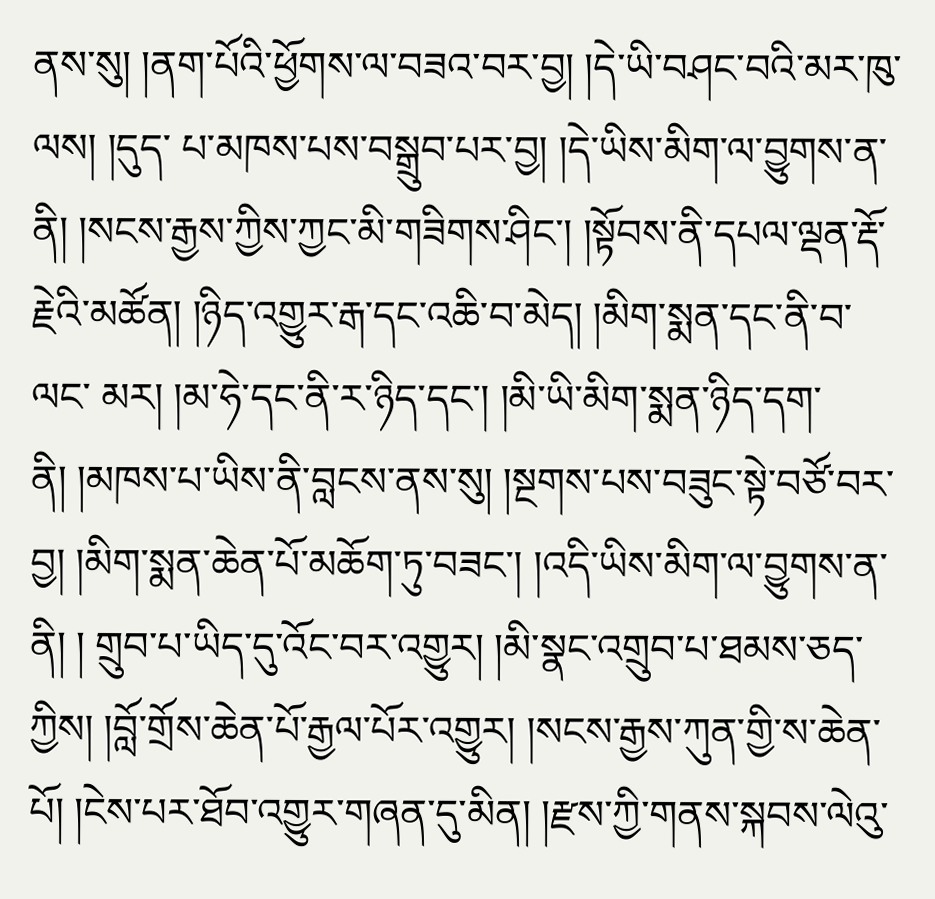ནས་སུ། །ནག་པོའི་ཕྱོགས་ལ་བཟའ་བར་བྱ། །དེ་ཡི་བཤང་བའི་མར་ཁུ་ལས། །དུད་ པ་མཁས་པས་བསྒྲུབ་པར་བྱ། །དེ་ཡིས་མིག་ལ་བྱུགས་ན་ནི། །སངས་རྒྱས་ཀྱིས་ཀྱང་མི་གཟིགས་ཤིང་། །སྟོབས་ནི་དཔལ་ལྡན་རྡོ་རྗེའི་མཚོན། །ཉིད་འགྱུར་རྒ་དང་འཆི་བ་མེད། །མིག་སྨན་དང་ནི་བ་ལང་ མར། །མ་ཧེ་དང་ནི་ར་ཉིད་དང་། །མི་ཡི་མིག་སྨན་ཉིད་དག་ནི། །མཁས་པ་ཡིས་ནི་བླངས་ནས་སུ། །སྔགས་པས་བཟུང་སྟེ་བཙོ་བར་བྱ། །མིག་སྨན་ཆེན་པོ་མཆོག་ཏུ་བཟང་། །འདི་ཡིས་མིག་ལ་བྱུགས་ན་ནི། ། གྲུབ་པ་ཡིད་དུ་འོང་བར་འགྱུར། །མི་སྣང་འགྲུབ་པ་ཐམས་ཅད་ཀྱིས། །བློ་གྲོས་ཆེན་པོ་རྒྱལ་པོར་འགྱུར། །སངས་རྒྱས་ཀུན་གྱི་ས་ཆེན་པོ། །ངེས་པར་ཐོབ་འགྱུར་གཞན་དུ་མིན། །རྫས་ཀྱི་གནས་སྐབས་ལེའུ་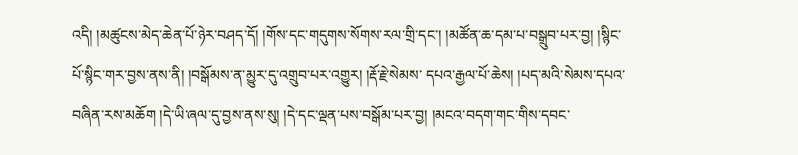འདི། །མཚུངས་མེད་ཆེན་པོ་ཉེར་བཤད་དོ། །གོས་དང་གདུགས་སོགས་རལ་གྲི་དང་། །མཚོན་ཆ་དམ་པ་བསྒྲུབ་པར་བྱ། །སྙིང་པོ་སྙིང་གར་བྱས་ནས་ནི། །བསྒོམས་ན་མྱུར་དུ་འགྲུབ་པར་འགྱུར། །རྡོ་རྗེ་སེམས་ དཔའ་རྒྱལ་པོ་ཆེས། །པད་མའི་སེམས་དཔའ་བཞིན་རས་མཆོག །དེ་ཡི་ཞལ་དུ་བྱས་ནས་སུ། །དེ་དང་ལྡན་པས་བསྒོམ་པར་བྱ། །མངའ་བདག་གང་གིས་དབང་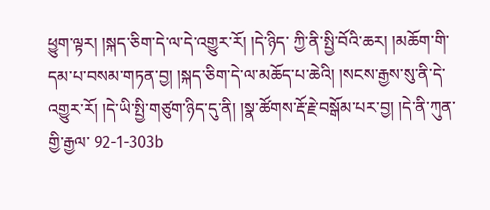ཕྱུག་ལྟར། །སྐད་ཅིག་དེ་ལ་དེ་འགྱུར་རོ། །དེ་ཉིད་ ཀྱི་ནི་སྤྱི་བོའི་ཆར། །མཆོག་གི་དམ་པ་བསམ་གཏན་བྱ། །སྐད་ཅིག་དེ་ལ་མཆོད་པ་ཆེའི། །སངས་རྒྱས་སུ་ནི་དེ་འགྱུར་རོ། །དེ་ཡི་སྤྱི་གཙུག་ཉིད་དུ་ནི། །སྣ་ཚོགས་རྡོ་རྗེ་བསྒོམ་པར་བྱ། །དེ་ནི་ཀུན་གྱི་རྒྱལ་ 92-1-303b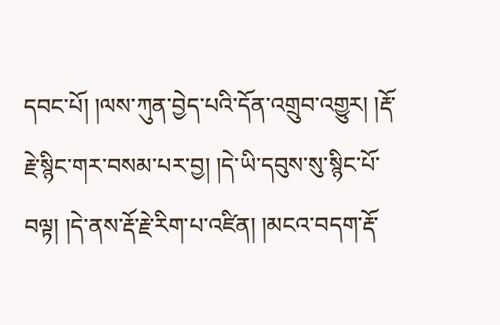དབང་པོ། །ལས་ཀུན་བྱེད་པའི་དོན་འགྲུབ་འགྱུར། །རྡོ་རྗེ་སྙིང་གར་བསམ་པར་བྱ། །དེ་ཡི་དབུས་སུ་སྙིང་པོ་བལྟ། །དེ་ནས་རྡོ་རྗེ་རིག་པ་འཛིན། །མངའ་བདག་རྡོ་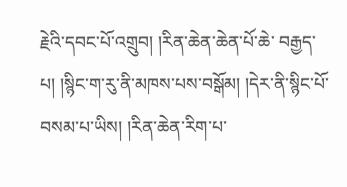རྗེའི་དབང་པོ་འགྲུབ། །རིན་ཆེན་ཆེན་པོ་ཆེ་ བརྒྱད་པ། །སྙིང་ག་རུ་ནི་མཁས་པས་བསྒོམ། །དེར་ནི་སྙིང་པོ་བསམ་པ་ཡིས། །རིན་ཆེན་རིག་པ་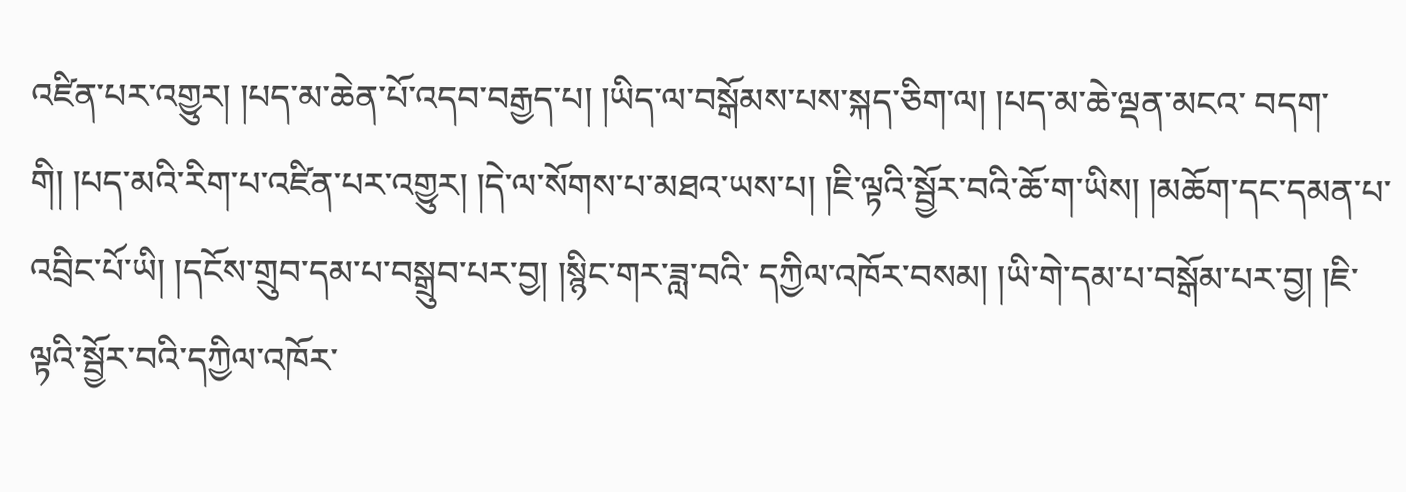འཛིན་པར་འགྱུར། །པད་མ་ཆེན་པོ་འདབ་བརྒྱད་པ། །ཡིད་ལ་བསྒོམས་པས་སྐད་ཅིག་ལ། །པད་མ་ཆེ་ལྡན་མངའ་ བདག་གི། །པད་མའི་རིག་པ་འཛིན་པར་འགྱུར། །དེ་ལ་སོགས་པ་མཐའ་ཡས་པ། །ཇི་ལྟའི་སྦྱོར་བའི་ཆོ་ག་ཡིས། །མཆོག་དང་དམན་པ་འབྲིང་པོ་ཡི། །དངོས་གྲུབ་དམ་པ་བསྒྲུབ་པར་བྱ། །སྙིང་གར་ཟླ་བའི་ དཀྱིལ་འཁོར་བསམ། །ཡི་གེ་དམ་པ་བསྒོམ་པར་བྱ། །ཇི་ལྟའི་སྦྱོར་བའི་དཀྱིལ་འཁོར་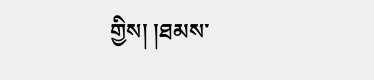གྱིས། །ཐམས་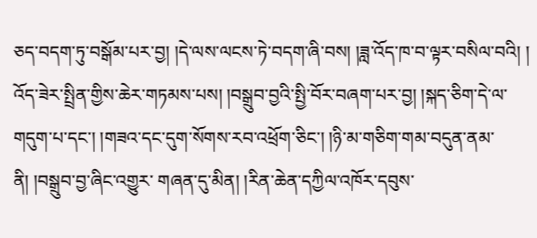ཅད་བདག་ཏུ་བསྒོམ་པར་བྱ། །དེ་ལས་ལངས་ཏེ་བདག་ཞི་བས། །ཟླ་འོད་ཁ་བ་ལྟར་བསིལ་བའི། ། འོད་ཟེར་སྤྲིན་གྱིས་ཆེར་གཏམས་པས། །བསྒྲུབ་བྱའི་སྤྱི་བོར་བཞག་པར་བྱ། །སྐད་ཅིག་དེ་ལ་གདུག་པ་དང་། །གཟའ་དང་དུག་སོགས་རབ་འཕྲོག་ཅིང་། །ཉི་མ་གཅིག་གམ་བདུན་ནམ་ནི། །བསྒྲུབ་བྱ་ཞིང་འགྱུར་ གཞན་དུ་མིན། །རིན་ཆེན་དཀྱིལ་འཁོར་དབུས་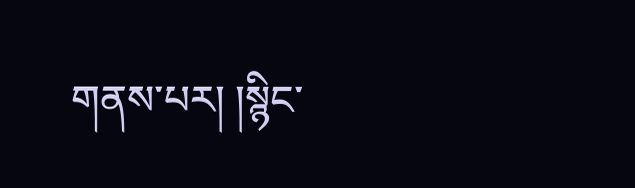གནས་པར། །སྙིང་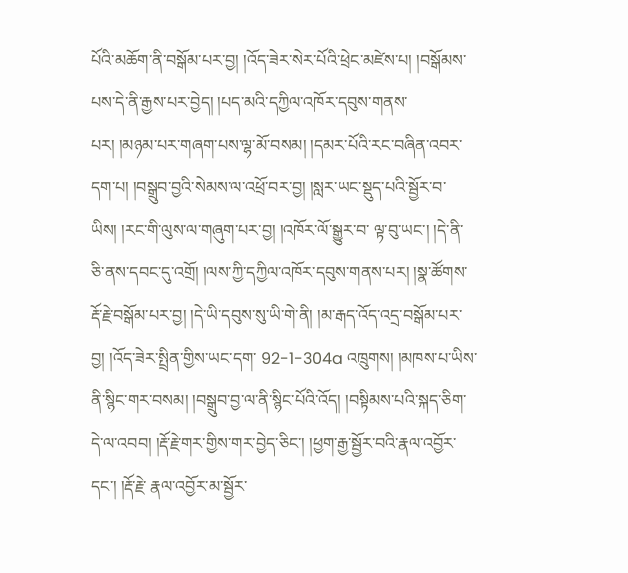པོའི་མཆོག་ནི་བསྒོམ་པར་བྱ། །འོད་ཟེར་སེར་པོའི་ཕྲེང་མཛེས་པ། །བསྒོམས་པས་དེ་ནི་རྒྱས་པར་བྱེད། །པད་མའི་དཀྱིལ་འཁོར་དབུས་གནས་ པར། །མཉམ་པར་གཞག་པས་ལྷ་མོ་བསམ། །དམར་པོའི་རང་བཞིན་འབར་དག་པ། །བསྒྲུབ་བྱའི་སེམས་ལ་འཕྲོ་བར་བྱ། །སླར་ཡང་སྡུད་པའི་སྦྱོར་བ་ཡིས། །རང་གི་ལུས་ལ་གཞུག་པར་བྱ། །འཁོར་ལོ་སྒྱུར་བ་ ལྟ་བུ་ཡང་། །དེ་ནི་ཅི་ནས་དབང་དུ་འགྲོ། །ལས་ཀྱི་དཀྱིལ་འཁོར་དབུས་གནས་པར། །སྣ་ཚོགས་རྡོ་རྗེ་བསྒོམ་པར་བྱ། །དེ་ཡི་དབུས་སུ་ཡི་གེ་ནི། །མ་རྒད་འོད་འདྲ་བསྒོམ་པར་བྱ། །འོད་ཟེར་སྤྲིན་གྱིས་ཡང་དག་ 92-1-304a འཁྲུགས། །མཁས་པ་ཡིས་ནི་སྙིང་གར་བསམ། །བསྒྲུབ་བྱ་ལ་ནི་སྙིང་པོའི་འོད། །བསྟིམས་པའི་སྐད་ཅིག་དེ་ལ་འབབ། །རྡོ་རྗེ་གར་གྱིས་གར་བྱེད་ཅིང་། །ཕྱག་རྒྱ་སྦྱོར་བའི་རྣལ་འབྱོར་དང་། །རྡོ་རྗེ་ རྣལ་འབྱོར་མ་སྦྱོར་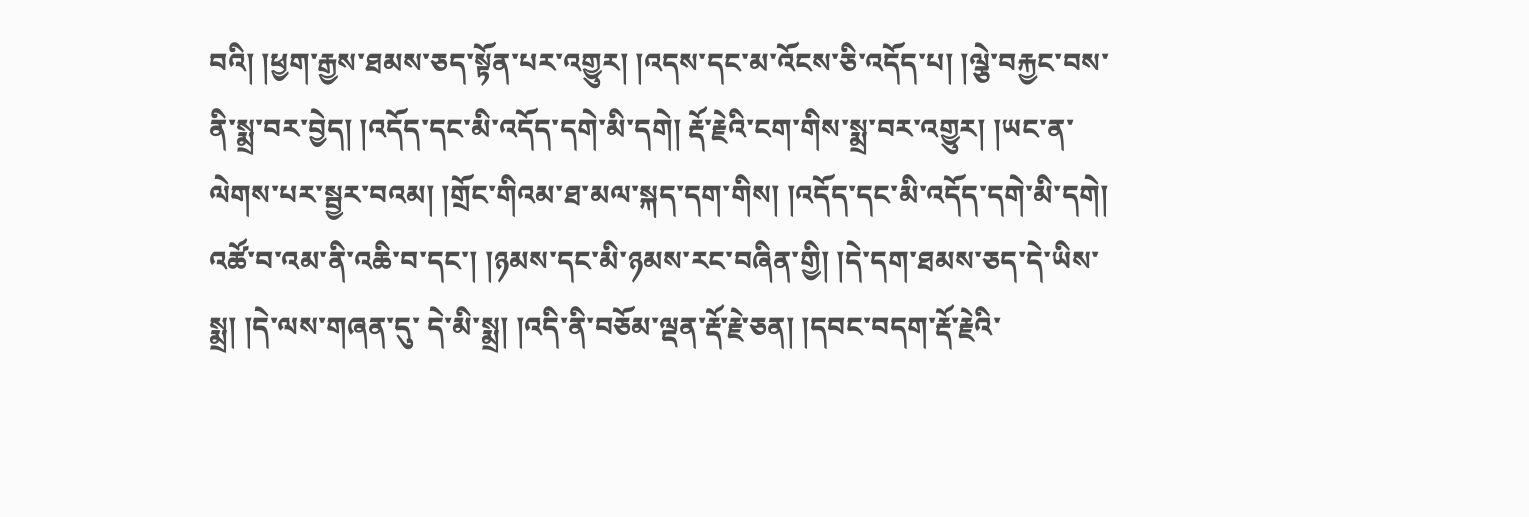བའི། །ཕྱག་རྒྱས་ཐམས་ཅད་སྟོན་པར་འགྱུར། །འདས་དང་མ་འོངས་ཅི་འདོད་པ། །ལྕེ་བརྐྱང་བས་ནི་སྨྲ་བར་བྱེད། །འདོད་དང་མི་འདོད་དགེ་མི་དགེ། རྡོ་རྗེའི་ངག་གིས་སྨྲ་བར་འགྱུར། །ཡང་ན་ ལེགས་པར་སྦྱར་བའམ། །གྲོང་གིའམ་ཐ་མལ་སྐད་དག་གིས། །འདོད་དང་མི་འདོད་དགེ་མི་དགེ། འཚོ་བ་འམ་ནི་འཆི་བ་དང་། །ཉམས་དང་མི་ཉམས་རང་བཞིན་གྱི། །དེ་དག་ཐམས་ཅད་དེ་ཡིས་སྨྲ། །དེ་ལས་གཞན་དུ་ དེ་མི་སྨྲ། །འདི་ནི་བཅོམ་ལྡན་རྡོ་རྗེ་ཅན། །དབང་བདག་རྡོ་རྗེའི་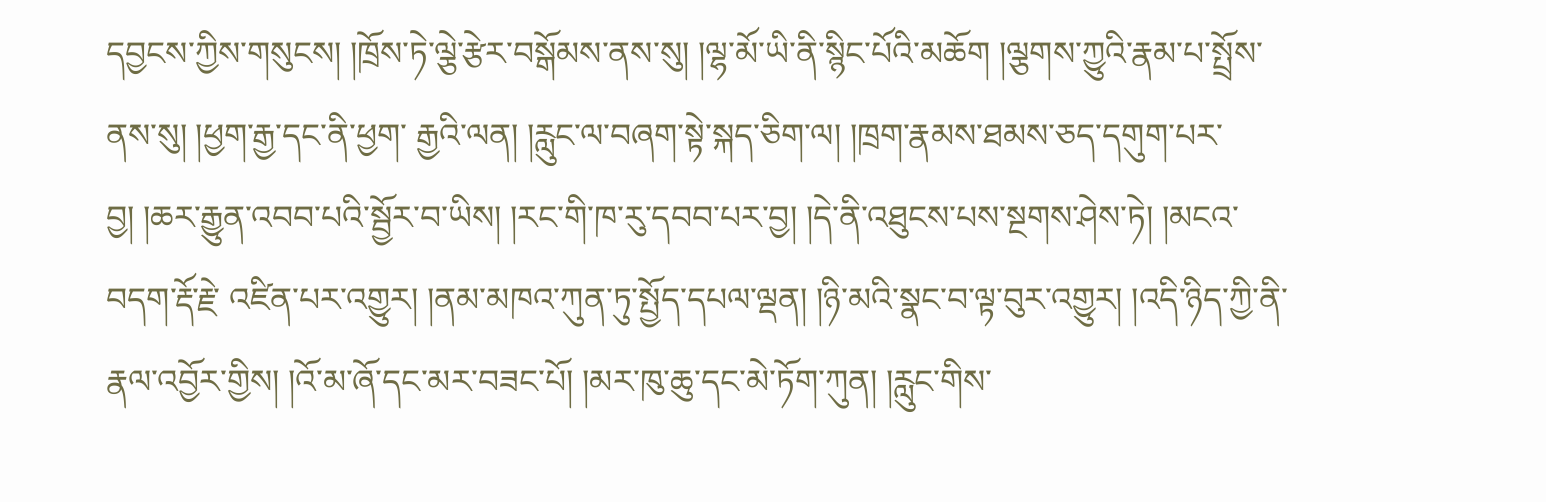དབྱངས་ཀྱིས་གསུངས། །ཁྲོས་ཏེ་ལྕེ་རྩེར་བསྒོམས་ནས་སུ། །ལྷ་མོ་ཡི་ནི་སྙིང་པོའི་མཆོག །ལྕགས་ཀྱུའི་རྣམ་པ་སྤྲོས་ནས་སུ། །ཕྱག་རྒྱ་དང་ནི་ཕྱག་ རྒྱའི་ལན། །རླུང་ལ་བཞག་སྟེ་སྐད་ཅིག་ལ། །ཁྲག་རྣམས་ཐམས་ཅད་དགུག་པར་བྱ། །ཆར་རྒྱུན་འབབ་པའི་སྦྱོར་བ་ཡིས། །རང་གི་ཁ་རུ་དབབ་པར་བྱ། །དེ་ནི་འཐུངས་པས་སྔགས་ཤེས་ཏེ། །མངའ་བདག་རྡོ་རྗེ་ འཛིན་པར་འགྱུར། །ནམ་མཁའ་ཀུན་ཏུ་སྤྱོད་དཔལ་ལྡན། །ཉི་མའི་སྣང་བ་ལྟ་བུར་འགྱུར། །འདི་ཉིད་ཀྱི་ནི་རྣལ་འབྱོར་གྱིས། །འོ་མ་ཞོ་དང་མར་བཟང་པོ། །མར་ཁུ་ཆུ་དང་མེ་ཏོག་ཀུན། །རླུང་གིས་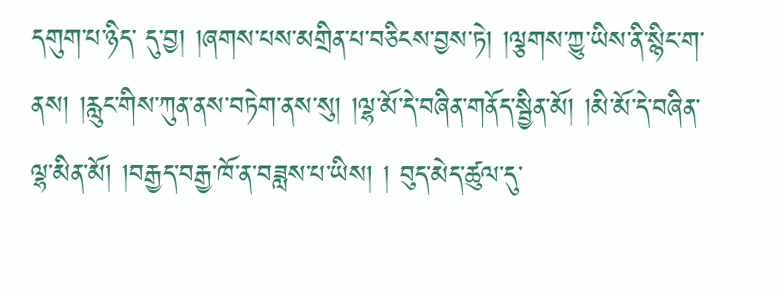དགུག་པ་ཉིད་ དུ་བྱ། །ཞགས་པས་མགྲིན་པ་བཅིངས་བྱས་ཏེ། །ལྕགས་ཀྱུ་ཡིས་ནི་སྙིང་ག་ནས། །རླུང་གིས་ཀུན་ནས་བཏེག་ནས་སུ། །ལྷ་མོ་དེ་བཞིན་གནོད་སྦྱིན་མོ། །མི་མོ་དེ་བཞིན་ལྷ་མིན་མོ། །བརྒྱད་བརྒྱ་ཁོ་ན་བཟླས་པ་ཡིས། ། བུད་མེད་ཚུལ་དུ་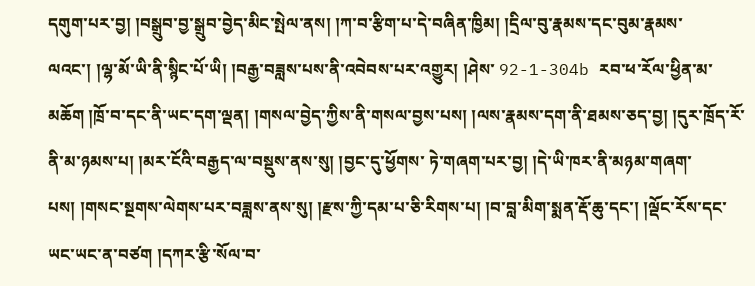དགུག་པར་བྱ། །བསྒྲུབ་བྱ་སྒྲུབ་བྱེད་མིང་སྤེལ་ནས། །ཀ་བ་རྩིག་པ་དེ་བཞིན་ཁྱིམ། །དྲིལ་བུ་རྣམས་དང་བུམ་རྣམས་ལའང་། །ལྷ་མོ་ཡི་ནི་སྙིང་པོ་ཡི། །བརྒྱ་བཟླས་པས་ནི་འབེབས་པར་འགྱུར། །ཤེས་ 92-1-304b རབ་ཕ་རོལ་ཕྱིན་མ་མཆོག །ཁྲོ་བ་དང་ནི་ཡང་དག་ལྡན། །གསལ་བྱེད་ཀྱིས་ནི་གསལ་བྱས་པས། །ལས་རྣམས་དག་ནི་ཐམས་ཅད་བྱ། །དུར་ཁྲོད་རོ་ནི་མ་ཉམས་པ། །མར་ངོའི་བརྒྱད་ལ་བསྡུས་ནས་སུ། །བྱང་དུ་ཕྱོགས་ ཏེ་གཞག་པར་བྱ། །དེ་ཡི་ཁར་ནི་མཉམ་གཞག་པས། །གསང་སྔགས་ལེགས་པར་བཟླས་ནས་སུ། །རྫས་ཀྱི་དམ་པ་ཅི་རིགས་པ། །བ་བླ་མིག་སྨན་རྡོ་ཆུ་དང་། །ལྡོང་རོས་དང་ཡང་ཡང་ན་བཙག །དཀར་རྩི་སོལ་བ་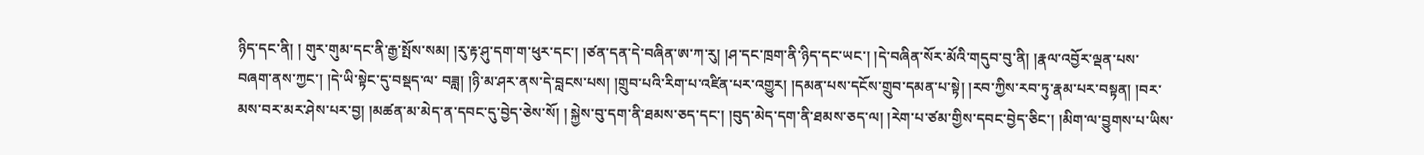ཉིད་དང་ནི། ། གུར་གུམ་དང་ནི་རྒྱ་སྤོས་སམ། །རུ་རྟ་ཤུ་དག་ག་ཕུར་དང་། །ཙན་དན་དེ་བཞིན་ཨ་ཀ་རུ། །ཤ་དང་ཁྲག་ནི་ཉིད་དང་ཡང་། །དེ་བཞིན་སོར་མོའི་གདུབ་བུ་ནི། །རྣལ་འབྱོར་ལྡན་པས་བཞག་ནས་ཀྱང་། །དེ་ཡི་སྟེང་དུ་བསྡད་ལ་ བཟླ། །ཉི་མ་ཤར་ནས་དེ་བླངས་པས། །གྲུབ་པའི་རིག་པ་འཛིན་པར་འགྱུར། །དམན་པས་དངོས་གྲུབ་དམན་པ་སྟེ། །རབ་ཀྱིས་རབ་ཏུ་རྣམ་པར་བསྟན། །བར་མས་བར་མར་ཤེས་པར་བྱ། །མཚན་མ་མེད་ན་དབང་དུ་བྱེད་ཅེས་སོ། ། སྐྱེས་བུ་དག་ནི་ཐམས་ཅད་དང་། །བུད་མེད་དག་ནི་ཐམས་ཅད་ལ། །རེག་པ་ཙམ་གྱིས་དབང་བྱེད་ཅིང་། །མིག་ལ་བྱུགས་པ་ཡིས་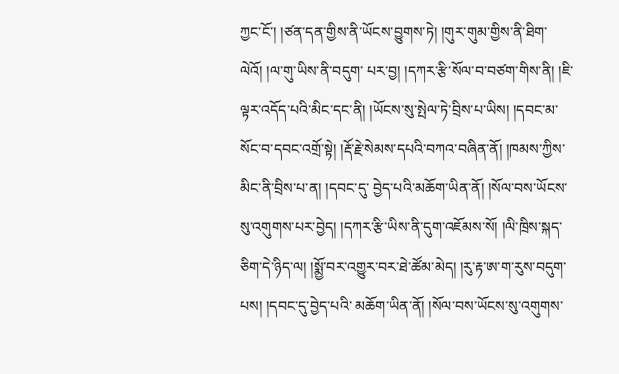ཀྱང་ངོ་། །ཙན་དན་གྱིས་ནི་ཡོངས་བྱུགས་ཏེ། །གུར་གུམ་གྱིས་ནི་ཐིག་ལེའོ། །ལ་གུ་ཡིས་ནི་བདུག་ པར་བྱ། །དཀར་རྩི་སོལ་བ་བཙག་གིས་ནི། །ཇི་ལྟར་འདོད་པའི་མིང་དང་ནི། །ཡོངས་སུ་སྤེལ་ཏེ་བྲིས་པ་ཡིས། །དབང་མ་སོང་བ་དབང་འགྲོ་སྟེ། །རྡོ་རྗེ་སེམས་དཔའི་བཀའ་བཞིན་ནོ། །ཁམས་ཀྱིས་མིང་ནི་བྲིས་པ་ན། །དབང་དུ་ བྱེད་པའི་མཆོག་ཡིན་ནོ། །སོལ་བས་ཡོངས་སུ་འགུགས་པར་བྱེད། །དཀར་རྩི་ཡིས་ནི་དུག་འཇོམས་སོ། །ལི་ཁྲིས་སྐད་ཅིག་དེ་ཉིད་ལ། །སྨྱོ་བར་འགྱུར་བར་ཐེ་ཚོམ་མེད། །རུ་རྟ་ཨ་ག་རུས་བདུག་པས། །དབང་དུ་བྱེད་པའི་ མཆོག་ཡིན་ནོ། །སོལ་བས་ཡོངས་སུ་འགུགས་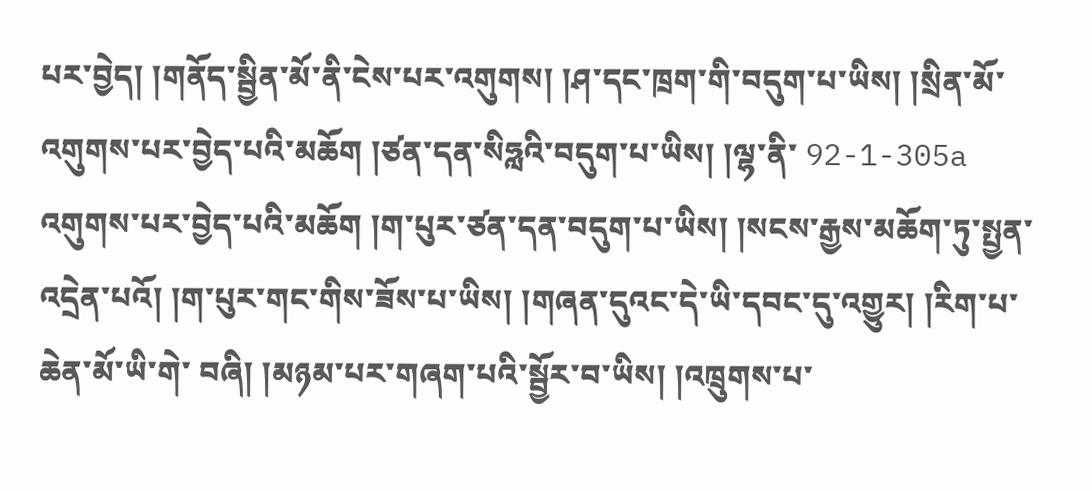པར་བྱེད། །གནོད་སྦྱིན་མོ་ནི་ངེས་པར་འགུགས། །ཤ་དང་ཁྲག་གི་བདུག་པ་ཡིས། །སྲིན་མོ་འགུགས་པར་བྱེད་པའི་མཆོག །ཙན་དན་སིཧླའི་བདུག་པ་ཡིས། །ལྷ་ནི་ 92-1-305a འགུགས་པར་བྱེད་པའི་མཆོག །ག་པུར་ཙན་དན་བདུག་པ་ཡིས། །སངས་རྒྱས་མཆོག་ཏུ་སྤྱན་འདྲེན་པའོ། །ག་པུར་གང་གིས་ཟོས་པ་ཡིས། །གཞན་དུའང་དེ་ཡི་དབང་དུ་འགྱུར། །རིག་པ་ཆེན་མོ་ཡི་གེ་ བཞི། །མཉམ་པར་གཞག་པའི་སྦྱོར་བ་ཡིས། །འཁྲུགས་པ་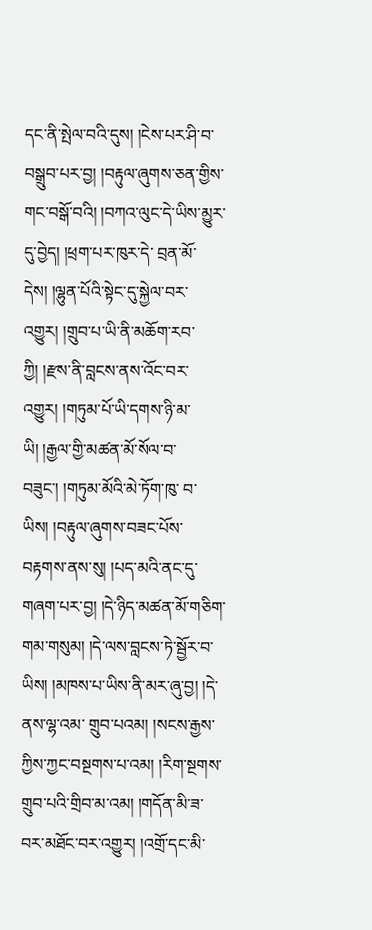དང་ནི་སྤེལ་བའི་དུས། །ངེས་པར་ཤི་བ་བསྒྲུབ་པར་བྱ། །བརྟུལ་ཞུགས་ཅན་གྱིས་གང་བསྒོ་བའི། །བཀའ་ལུང་དེ་ཡིས་མྱུར་དུ་བྱེད། །ཕྲག་པར་ཁུར་དེ་ བྲན་མོ་དེས། །ལྷུན་པོའི་སྟེང་དུ་སྐྱེལ་བར་འགྱུར། །གྲུབ་པ་ཡི་ནི་མཆོག་རབ་ཀྱི། །རྫས་ནི་བླངས་ནས་འོང་བར་འགྱུར། །གཏུམ་པོ་ཡི་དགས་ཉི་མ་ཡི། །རྒྱལ་གྱི་མཚན་མོ་སོལ་བ་བཟུང་། །གཏུམ་མོའི་མེ་ཏོག་ཁུ་ བ་ཡིས། །བརྟུལ་ཞུགས་བཟང་པོས་བརྟགས་ནས་སུ། །པད་མའི་ནང་དུ་གཞག་པར་བྱ། །དེ་ཉིད་མཚན་མོ་གཅིག་གམ་གསུམ། །དེ་ལས་བླངས་ཏེ་སྦྱོར་བ་ཡིས། །མཁས་པ་ཡིས་ནི་མར་ཞུ་བྱ། །དེ་ནས་ལྷ་འམ་ གྲུབ་པའམ། །སངས་རྒྱས་ཀྱིས་ཀྱང་བསྔགས་པ་འམ། །རིག་སྔགས་གྲུབ་པའི་གྲིབ་མ་འམ། །གདོན་མི་ཟ་བར་མཐོང་བར་འགྱུར། །འགྲོ་དང་མི་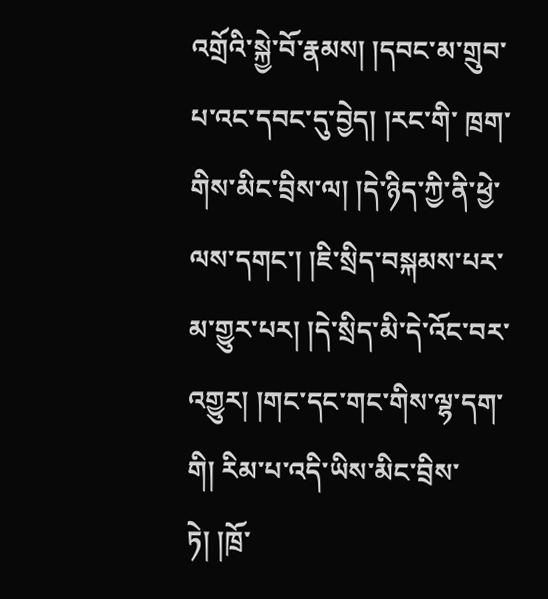འགྲོའི་སྐྱེ་བོ་རྣམས། །དབང་མ་གྲུབ་པ་འང་དབང་དུ་བྱེད། །རང་གི་ ཁྲག་གིས་མིང་བྲིས་ལ། །དེ་ཉིད་ཀྱི་ནི་ཕྱེ་ལས་དགང་། །ཇི་སྲིད་བསྐམས་པར་མ་གྱུར་པར། །དེ་སྲིད་མི་དེ་འོང་བར་འགྱུར། །གང་དང་གང་གིས་ལྷ་དག་གི། རིམ་པ་འདི་ཡིས་མིང་བྲིས་ཏེ། །ཁྲོ་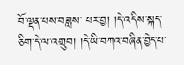བོ་ལྡན་པས་བཟླས་ པར་བྱ། །དེ་འདིས་སྐད་ཅིག་དེ་ལ་འགྲུབ། །དེ་ཡི་བཀའ་བཞིན་བྱེད་པ་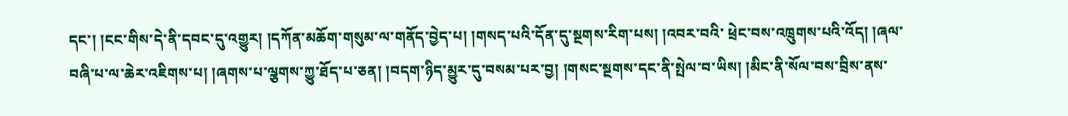དང་། །ངང་གིས་དེ་ནི་དབང་དུ་འགྱུར། །དཀོན་མཆོག་གསུམ་ལ་གནོད་བྱེད་པ། །གསད་པའི་དོན་དུ་སྔགས་རིག་པས། །འབར་བའི་ ཕྲེང་བས་འཁྲུགས་པའི་འོད། །ཞལ་བཞི་པ་ལ་ཆེར་འཇིགས་པ། །ཞགས་པ་ལྕགས་ཀྱུ་ཐོད་པ་ཅན། །བདག་ཉིད་མྱུར་དུ་བསམ་པར་བྱ། །གསང་སྔགས་དང་ནི་སྤེལ་བ་ཡིས། །མིང་ནི་སོལ་བས་བྲིས་ནས་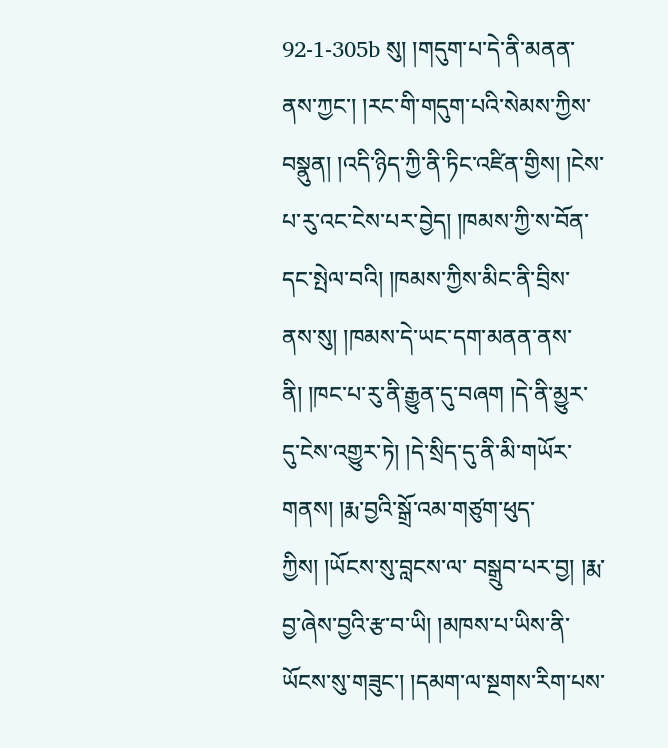92-1-305b སུ། །གདུག་པ་དེ་ནི་མནན་ནས་ཀྱང་། །རང་གི་གདུག་པའི་སེམས་ཀྱིས་བསྣུན། །འདི་ཉིད་ཀྱི་ནི་ཏིང་འཛིན་གྱིས། །ངེས་པ་རུ་འང་ངེས་པར་བྱེད། །ཁམས་ཀྱི་ས་བོན་དང་སྤེལ་བའི། །ཁམས་ཀྱིས་མིང་ནི་བྲིས་ ནས་སུ། །ཁམས་དེ་ཡང་དག་མནན་ནས་ནི། །ཁང་པ་རུ་ནི་རྒྱུན་དུ་བཞག །དེ་ནི་མྱུར་དུ་ངེས་འགྱུར་ཏེ། །དེ་སྲིད་དུ་ནི་མི་གཡོར་གནས། །རྨ་བྱའི་སྒྲོ་འམ་གཙུག་ཕུད་ཀྱིས། །ཡོངས་སུ་བླངས་ལ་ བསྒྲུབ་པར་བྱ། །རྨ་བྱ་ཞེས་བྱའི་རྩ་བ་ཡི། །མཁས་པ་ཡིས་ནི་ཡོངས་སུ་གཟུང་། །དམག་ལ་སྔགས་རིག་པས་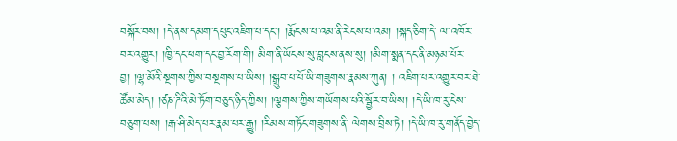བསྐོར་བས། །དེ་ནས་དམག་དཔུང་འཇིག་པ་དང་། །རྨོངས་པ་འམ་ནི་རེངས་པ་འམ། །སྐད་ཅིག་དེ་ ལ་འཁོར་བར་འགྱུར། །ཁྱི་དང་ཕག་དང་བྱ་རོག་གི། མིག་ནི་ཡོངས་སུ་བླངས་ནས་སུ། །མིག་སྨན་དང་ནི་མཉམ་པོར་བྱ། །ལྷ་མོའི་སྔགས་ཀྱིས་བསྔགས་པ་ཡིས། །སྒྲུབ་པ་པོ་ཡི་གཟུགས་རྣམས་ཀུན། ། འཇིག་པར་འགྱུར་བར་ཐེ་ཚོམ་མེད། །ཙཎ་ཌིའི་མེ་ཏོག་བཅུད་ཉིད་ཀྱིས། །ལྕགས་ཀྱིས་གཡོགས་པའི་སྦྱོར་བ་ཡིས། །དེ་ཡི་ཁ་རུ་ངེས་བཅུག་པས། །རྒ་ཤི་མེད་པར་རྣམ་པར་རྒྱུ། །རིམས་གཏོང་གཟུགས་ནི་ ལེགས་བྲིས་ཏེ། །དེ་ཡི་ཁ་རུ་གནོད་བྱེད་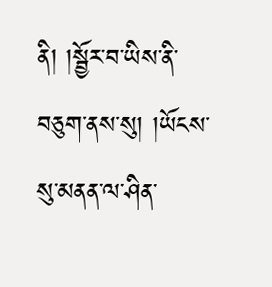ནི། །སྦྱོར་བ་ཡིས་ནི་བཅུག་ནས་སུ། །ཡོངས་སུ་མནན་ལ་ཤིན་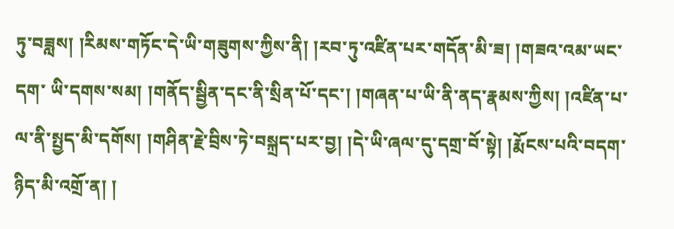ཏུ་བཟླས། །རིམས་གཏོང་དེ་ཡི་གཟུགས་ཀྱིས་ནི། །རབ་ཏུ་འཛིན་པར་གདོན་མི་ཟ། །གཟའ་འམ་ཡང་དག་ ཡི་དགས་སམ། །གནོད་སྦྱིན་དང་ནི་སྲིན་པོ་དང་། །གཞན་པ་ཡི་ནི་ནད་རྣམས་ཀྱིས། །འཛིན་པ་ལ་ནི་སྤྱད་མི་དགོས། །གཤིན་རྗེ་བྲིས་ཏེ་བསྐྲད་པར་བྱ། །དེ་ཡི་ཞལ་དུ་དགྲ་བོ་སྟེ། །རྨོངས་པའི་བདག་ཉིད་མི་འགྲོ་ན། །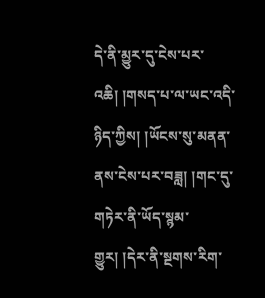དེ་ནི་མྱུར་དུ་ངེས་པར་འཆི། །གསད་པ་ལ་ཡང་འདི་ཉིད་ཀྱིས། །ཡོངས་སུ་མནན་ནས་ངེས་པར་བཟླ། །གང་དུ་གཏེར་ནི་ཡོད་སྙམ་གྱུར། །དེར་ནི་སྔགས་རིག་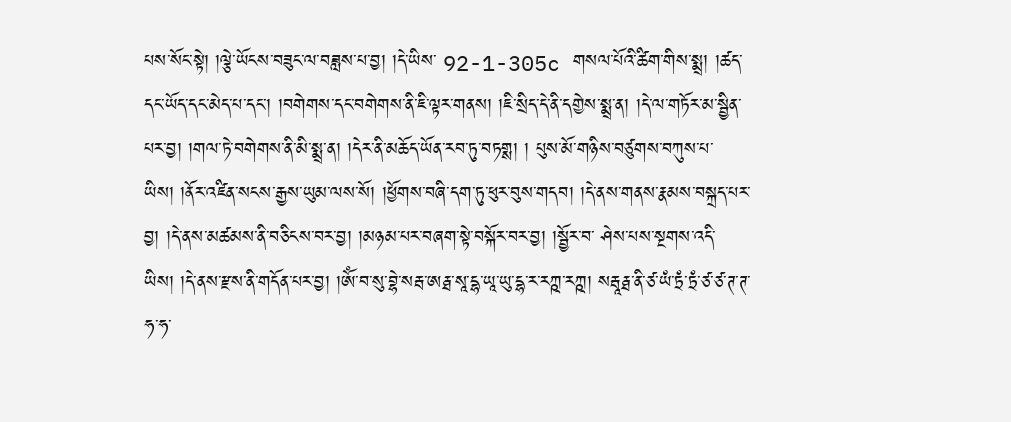པས་སོང་སྟེ། །ལྕེ་ཡོངས་བཟུང་ལ་བཟླས་པ་བྱ། །དེ་ཡིས་ 92-1-305c གསལ་པོའི་ཚིག་གིས་སྨྲ། །ཚད་དང་ཡོད་དང་མེད་པ་དང་། །བགེགས་དང་བགེགས་ནི་ཇི་ལྟར་གནས། །ཇི་སྲིད་དེ་ནི་དགྱེས་སྨྲ་ན། །དེ་ལ་གཏོར་མ་སྦྱིན་པར་བྱ། །གལ་ཏེ་བགེགས་ནི་མི་སྨྲ་ན། །དེར་ནི་མཆོད་ཡོན་རབ་ཏུ་བཏགྶ། ། པུས་མོ་གཉིས་བཙུགས་བཀུས་པ་ཡིས། །ནོར་འཛིན་སངས་རྒྱས་ཡུམ་ལས་སོ། །ཕྱོགས་བཞི་དག་ཏུ་ཕུར་བུས་གདབ། །དེ་ནས་གནས་རྣམས་བསྐྲད་པར་བྱ། །དེ་ནས་མཚམས་ནི་བཅིངས་བར་བྱ། །མཉམ་པར་བཞག་སྟེ་བསྐོར་བར་བྱ། །སྦྱོར་བ་ ཤེས་པས་སྔགས་འདི་ཡིས། །དེ་ནས་རྫས་ནི་གདོན་པར་བྱ། །ཨོཾ་བ་སུ་བྷེ་སརྦ་ཨརྠ་སཱ་དྷ་ཡཱ་ཡུ་དྷ་ར་རཀྵ་རཀྵ། སརྦཱརྠ་ནི་ཙ་ཡཾ་ཏྲཾ་ཏྲཾ་ཙ་ཙ་ཊ་ཊ་ཧ་ཧ་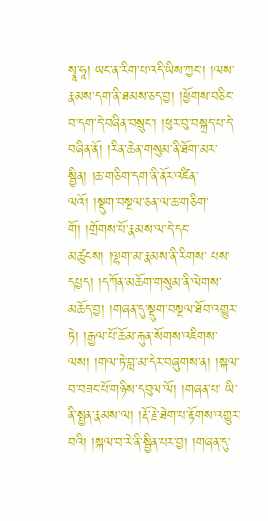སྭཱ་ཧཱ། ཡང་ན་རིག་པ་འདི་ཡིས་ཀྱང་། །ལས་རྣམས་དག་ནི་ཐམས་ཅད་བྱ། །ཕྱོགས་བཅིང་ བ་དག་དེ་བཞིན་བསྲུང་། །ཕུར་བུ་བསྐྲད་པ་དེ་བཞིན་ནོ། །རིན་ཆེན་གསུམ་ནི་ཐོག་མར་སྦྱིན། །ཆ་གཅིག་དག་ནི་ནོར་འཛིན་ལའོ། །སྡུག་བསྔལ་ཅན་ལ་ཆ་གཅིག་གོ། །གྲོགས་པོ་རྣམས་ལ་དེ་དང་མཚུངས། །ལྷག་མ་རྣམས་ནི་རིགས་ པས་དཔྱད། །དཀོན་མཆོག་གསུམ་ནི་ལེགས་མཆོད་བྱ། །གཞན་དུ་སྡུག་བསྔལ་ཐོབ་འགྱུར་ཏེ། །རྒྱལ་པོ་ཆོམ་རྐུན་སོགས་འཇིགས་ལས། །གལ་ཏེ་བླ་མ་དེར་བཞུགས་ན། །སྐལ་བ་བཟང་པོ་གཉིས་དབུལ་ལོ། །གཞན་པ་ ཡི་ནི་སྤྱན་རྣམས་ལ། །རྡོ་རྗེ་ཐེག་པ་རྟོགས་འགྱུར་བའི། །སྐལ་བ་རེ་ནི་སྦྱིན་པར་བྱ། །གཞན་དུ་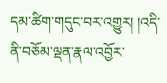དམ་ཚིག་གདུང་བར་འགྱུར། །འདི་ནི་བཅོམ་ལྡན་རྣལ་འབྱོར་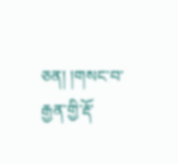ཅན། །གསང་བ་རྒྱན་གྱི་རྡོ་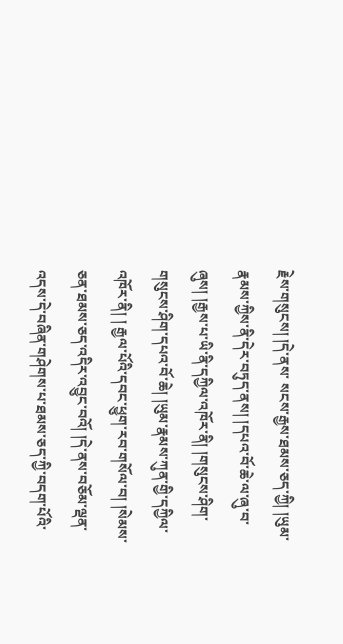རྗེས་གསུངས། །དེ་ནས་ སངས་རྒྱས་ཐམས་ཅད་ཀྱི། །ཡུམ་རྣམས་ཀྱིས་ནི་དེར་བཏུད་ནས། །དཔའ་བོ་ཆེ་ལ་ཞུ་བ་ཞུས། །རྒྱས་པ་ཡི་ནི་དཀྱིལ་འཁོར་ནི། །གསུངས་ཤིག་གསུངས་ཤིག་དཔའ་བོ་ཆེ། །ཡུམ་རྣམས་ཀུན་གྱི་དཀྱིལ་འཁོར་ནི། ། རྒྱལ་པོའི་དབང་ཕྱུག་རབ་གསོལ་བ། །སེམས་ཅན་ཐམས་ཅད་འདིར་འབྱུང་བའོ། །དེ་ནས་བཅོམ་ལྡན་འདས་དེ་བཞིན་གཤེགས་པ་ཐམས་ཅད་ཀྱི་བདག་པོའི་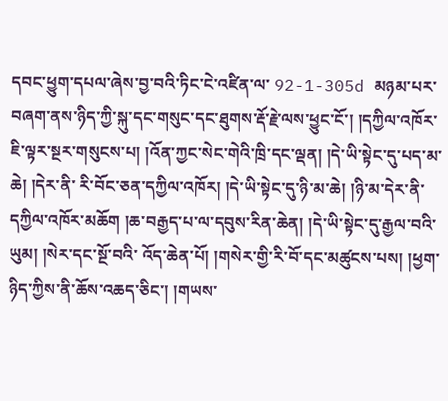དབང་ཕྱུག་དཔལ་ཞེས་བྱ་བའི་ཏིང་ངེ་འཛིན་ལ་ 92-1-305d མཉམ་པར་བཞག་ནས་ཉིད་ཀྱི་སྐུ་དང་གསུང་དང་ཐུགས་རྡོ་རྗེ་ལས་ཕྱུང་ངོ་། །དཀྱིལ་འཁོར་ཇི་ལྟར་སྔར་གསུངས་པ། །འོན་ཀྱང་སེང་གེའི་ཁྲི་དང་ལྡན། །དེ་ཡི་སྟེང་དུ་པད་མ་ཆེ། །དེར་ནི་ རི་བོང་ཅན་དཀྱིལ་འཁོར། །དེ་ཡི་སྟེང་དུ་ཉི་མ་ཆེ། །ཉི་མ་དེར་ནི་དཀྱིལ་འཁོར་མཆོག །ཆ་བརྒྱད་པ་ལ་དབུས་རིན་ཆེན། །དེ་ཡི་སྟེང་དུ་རྒྱལ་བའི་ཡུམ། །སེར་དང་སྔོ་བའི་ འོད་ཆེན་པོ། །གསེར་གྱི་རི་བོ་དང་མཚུངས་པས། །ཕྱག་ཉིད་ཀྱིས་ནི་ཆོས་འཆད་ཅིང་། །གཡས་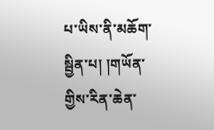པ་ཡིས་ནི་མཆོག་སྦྱིན་པ། །གཡོན་གྱིས་རིན་ཆེན་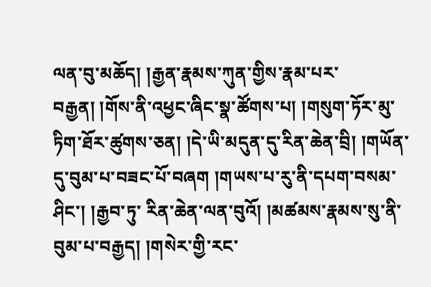ལན་བུ་མཆོད། །རྒྱན་རྣམས་ཀུན་གྱིས་རྣམ་པར་ བརྒྱན། །གོས་ནི་འཕྱང་ཞིང་སྣ་ཚོགས་པ། །གསུག་ཏོར་མུ་ཏིག་ཐོར་ཚུགས་ཅན། །དེ་ཡི་མདུན་དུ་རིན་ཆེན་བྲི། །གཡོན་དུ་བུམ་པ་བཟང་པོ་བཞག །གཡས་པ་རུ་ནི་དཔག་བསམ་ཤིང་། །རྒྱབ་ཏུ་ རིན་ཆེན་ལན་བུའོ། །མཚམས་རྣམས་སུ་ནི་བུམ་པ་བརྒྱད། །གསེར་གྱི་རང་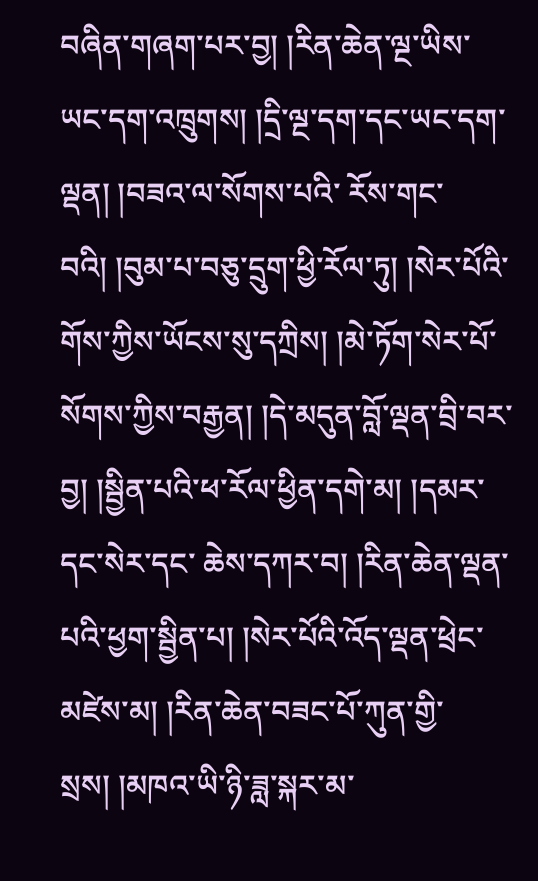བཞིན་གཞག་པར་བྱ། །རིན་ཆེན་ལྔ་ཡིས་ཡང་དག་འཁྲུགས། །དྲི་ལྔ་དག་དང་ཡང་དག་ལྡན། །བཟའ་ལ་སོགས་པའི་ རོས་གང་བའི། །བུམ་པ་བཅུ་དྲུག་ཕྱི་རོལ་ཏུ། །སེར་པོའི་གོས་ཀྱིས་ཡོངས་སུ་དཀྲིས། །མེ་ཏོག་སེར་པོ་སོགས་ཀྱིས་བརྒྱན། །དེ་མདུན་བློ་ལྡན་བྲི་བར་བྱ། །སྦྱིན་པའི་ཕ་རོལ་ཕྱིན་དགེ་མ། །དམར་དང་སེར་དང་ ཆེས་དཀར་བ། །རིན་ཆེན་ལྡན་པའི་ཕྱག་སྦྱིན་པ། །སེར་པོའི་འོད་ལྡན་ཕྲེང་མཛེས་མ། །རིན་ཆེན་བཟང་པོ་ཀུན་གྱི་སྲས། །མཁའ་ཡི་ཉི་ཟླ་སྐར་མ་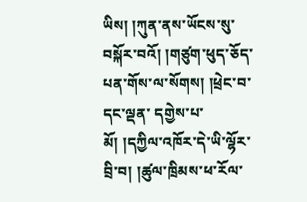ཡིས། །ཀུན་ནས་ཡོངས་སུ་བསྐོར་བའོ། །གཙུག་ཕུད་ཅོད་པན་གོས་ལ་སོགས། །ཕྲེང་བ་དང་ལྡན་ དགྱེས་པ་མོ། །དཀྱིལ་འཁོར་དེ་ཡི་ལྷོར་བྲི་བ། །ཚུལ་ཁྲིམས་ཕ་རོལ་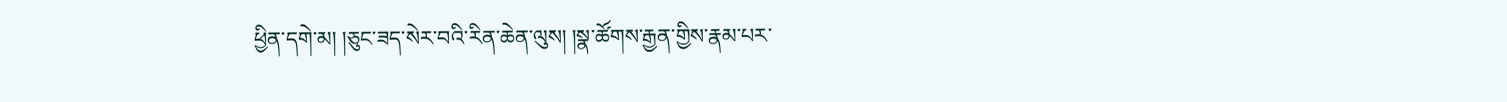ཕྱིན་དགེ་མ། །ཅུང་ཟད་སེར་བའི་རིན་ཆེན་ལུས། །སྣ་ཚོགས་རྒྱན་གྱིས་རྣམ་པར་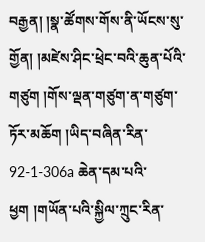བརྒྱན། །སྣ་ཚོགས་གོས་ནི་ཡོངས་སུ་གྱོན། །མཛེས་ཤིང་ཕྲེང་བའི་ཆུན་པོའི་གཙུག །གོས་ལྡན་གཙུག་ན་གཙུག་ཏོར་མཆོག །ཡིད་བཞིན་རིན་ 92-1-306a ཆེན་དམ་པའི་ཕྱག །གཡོན་པའི་སྐྱིལ་ཀྲུང་རིན་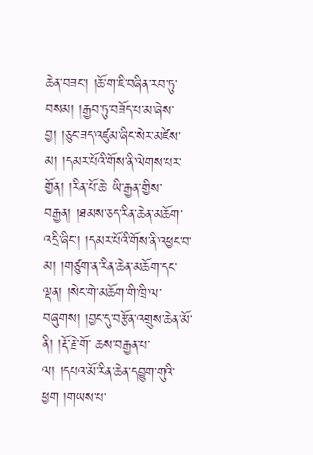ཆེན་བཟང་། །ཆོ་ག་ཇི་བཞིན་རབ་ཏུ་བསམ། །རྒྱབ་ཏུ་བཟོད་པ་མ་ཞེས་བྱ། །ཅུང་ཟད་འཛུམ་ཞིང་སེར་མཛེས་མ། །དམར་པོའི་གོས་ནི་ལེགས་པར་གྱོན། །རིན་པོ་ཆེ་ ཡི་རྒྱན་གྱིས་བརྒྱན། །ཐམས་ཅད་རིན་ཆེན་མཆོག་འདྲི་ཞིང་། །དམར་པོའི་གོས་ནི་འཕྱང་བ་མ། །གཙུག་ན་རིན་ཆེན་མཆོག་དང་ལྡན། །སེང་གེ་མཆོག་གི་ཁྲི་ལ་བཞུགས། །བྱང་དུ་བརྩོན་འགྲུས་ཆེན་མོ་ནི། །རྡོ་རྗེ་གོ་ ཆས་བརྒྱན་པ་ལ། །དཔའ་མོ་རིན་ཆེན་དབྱུག་གུའི་ཕྱག །གཡས་པ་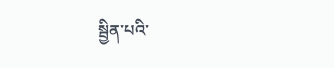སྦྱིན་པའི་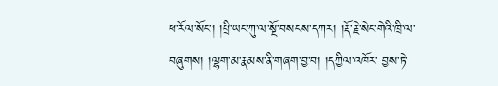ཕ་རོལ་སོང་། །པྲི་ཡང་ཀུ་ལ་སྔོ་བསངས་དཀར། །རྡོ་རྗེ་སེང་གེའི་ཁྲི་ལ་བཞུགས། །ལྷག་མ་རྣམས་ནི་གཞག་བྱ་བ། །དཀྱིལ་འཁོར་ བྱས་ཏེ་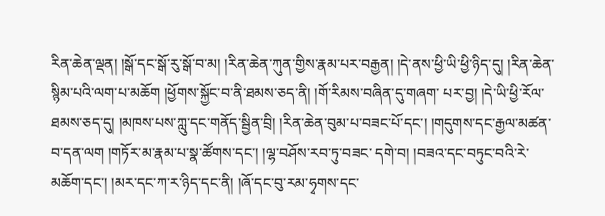རིན་ཆེན་ལྡན། །སྒོ་དང་སྒོ་རུ་སྒོ་བ་མ། །རིན་ཆེན་ཀུན་གྱིས་རྣམ་པར་བརྒྱན། །དེ་ནས་ཕྱི་ཡི་ཕྱི་ཉིད་དུ། །རིན་ཆེན་སྙིམ་པའི་ལག་པ་མཆོག །ཕྱོགས་སྐྱོང་བ་ནི་ཐམས་ཅད་ནི། །གོ་རིམས་བཞིན་དུ་གཞག་ པར་བྱ། །དེ་ཡི་ཕྱི་རོལ་ཐམས་ཅད་དུ། །མཁས་པས་ཀླུ་དང་གནོད་སྦྱིན་བྲི། །རིན་ཆེན་བུམ་པ་བཟང་པོ་དང་། །གདུགས་དང་རྒྱལ་མཚན་བ་དན་ལག །གཏོར་མ་རྣམ་པ་སྣ་ཚོགས་དང་། །ལྷ་བཤོས་རབ་ཏུ་བཟང་ དགེ་བ། །བཟའ་དང་བཏུང་བའི་རེ་མཆོག་དང་། །མར་དང་ཀ་ར་ཉིད་དང་ནི། །ཞོ་དང་བུ་རམ་ཧྭགས་དང་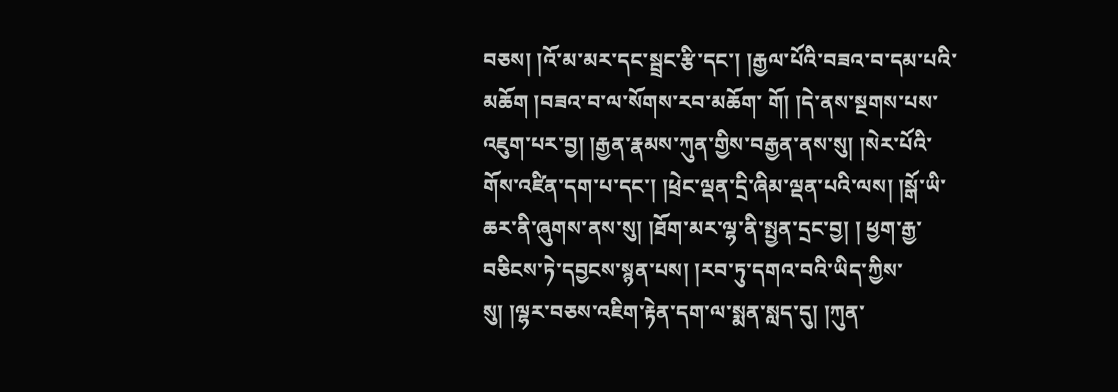བཅས། །འོ་མ་མར་དང་སྦྲང་རྩི་དང་། །རྒྱལ་པོའི་བཟའ་བ་དམ་པའི་མཆོག །བཟའ་བ་ལ་སོགས་རབ་མཆོག་ གོ། །དེ་ནས་སྔགས་པས་འཇུག་པར་བྱ། །རྒྱན་རྣམས་ཀུན་གྱིས་བརྒྱན་ནས་སུ། །སེར་པོའི་གོས་འཛིན་དག་པ་དང་། །ཕྲེང་ལྡན་དྲི་ཞིམ་ལྡན་པའི་ལས། །སྒོ་ཡི་ཆར་ནི་ཞུགས་ནས་སུ། །ཐོག་མར་ལྷ་ནི་སྤྱན་དྲང་བྱ། ། ཕྱག་རྒྱ་བཅིངས་ཏེ་དབྱངས་སྙན་པས། །རབ་ཏུ་དགའ་བའི་ཡིད་ཀྱིས་སུ། །ལྷར་བཅས་འཇིག་རྟེན་དག་ལ་སྨན་སླད་དུ། །ཀུན་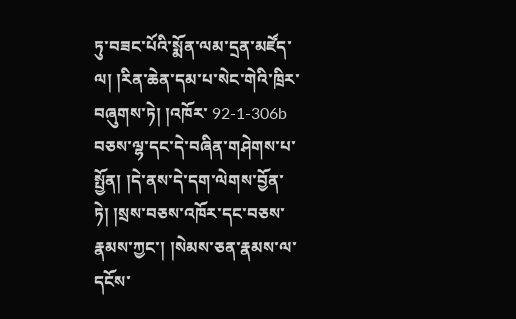ཏུ་བཟང་པོའི་སྨོན་ལམ་དྲན་མཛོད་ལ། །རིན་ཆེན་དམ་པ་སེང་གེའི་ཁྲིར་བཞུགས་ཏེ། །འཁོར་ 92-1-306b བཅས་ལྷ་དང་དེ་བཞིན་གཤེགས་པ་སྤྱོན། །དེ་ནས་དེ་དག་ལེགས་བྱོན་ཏེ། །སྲས་བཅས་འཁོར་དང་བཅས་རྣམས་ཀྱང་། །སེམས་ཅན་རྣམས་ལ་དངོས་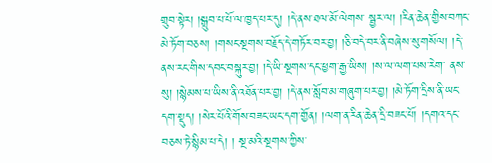གྲུབ་སྟེར། །སྒྲུབ་པ་པོ་ལ་ཁྱད་པར་དུ། །དེ་ནས་ཐལ་མོ་ལེགས་ སྦྱར་ལ། །རིན་ཆེན་གྱིས་བཀང་མེ་ཏོག་བཅས། །གསང་སྔགས་བརྗོད་དེ་གཏོར་བར་བྱ། །ཅི་བདེ་བར་ནི་བཞེས་སུ་གསོལ། །དེ་ནས་རང་གིས་དབང་བསྐུར་བྱ། །དེ་ཡི་སྔགས་དང་ཕྱག་རྒྱ་ཡིས། །ས་ལ་ལག་པས་རེག་ ནས་སུ། །སྙེམས་པ་ཡིས་ནི་འཐོན་པར་བྱ། །དེ་ནས་སློབ་མ་གཞུག་པར་བྱ། །མེ་ཏོག་དྲིས་ནི་ཡང་དག་སྡུད། །སེར་པོའི་གོས་བཟང་ཡང་དག་གྱོན། །ལག་ན་རིན་ཆེན་དྲི་བཟང་པོ། །དགའ་དང་བཅས་ཏེ་སྙིམ་པ་དེ། ། སྔ་མའི་སྔགས་ཀྱིས་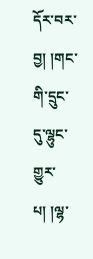དོར་བར་བྱ། །གང་གི་དྲུང་དུ་ལྷུང་གྱུར་པ། །ལྷ་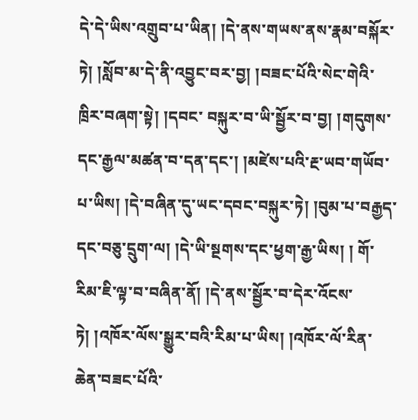དེ་དེ་ཡིས་འགྲུབ་པ་ཡིན། །དེ་ནས་གཡས་ནས་རྣམ་བསྐོར་ཏེ། །སློབ་མ་དེ་ནི་འབྱུང་བར་བྱ། །བཟང་པོའི་སེང་གེའི་ཁྲིར་བཞག་སྟེ། །དབང་ བསྐུར་བ་ཡི་སྦྱོར་བ་བྱ། །གདུགས་དང་རྒྱལ་མཚན་བ་དན་དང་། །མཛེས་པའི་རྔ་ཡབ་གཡོབ་པ་ཡིས། །དེ་བཞིན་དུ་ཡང་དབང་བསྐུར་ཏེ། །བུམ་པ་བརྒྱད་དང་བཅུ་དྲུག་ལ། །དེ་ཡི་སྔགས་དང་ཕྱག་རྒྱ་ཡིས། ། གོ་རིམ་ཇི་ལྟ་བ་བཞིན་ནོ། །དེ་ནས་སྦྱོར་བ་དེར་འོངས་ཏེ། །འཁོར་ལོས་སྒྱུར་བའི་རིམ་པ་ཡིས། །འཁོར་ལོ་རིན་ཆེན་བཟང་པོའི་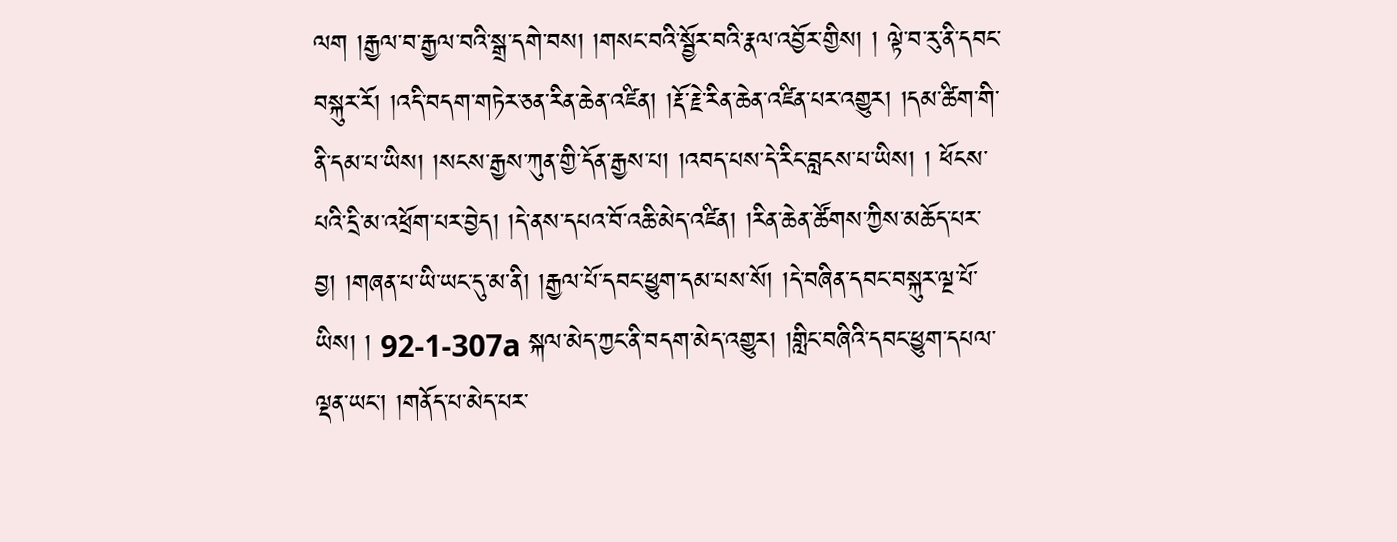ལག །རྒྱལ་བ་རྒྱལ་བའི་སྒྲ་དགེ་བས། །གསང་བའི་སྦྱོར་བའི་རྣལ་འབྱོར་གྱིས། ། ལྟེ་བ་རུ་ནི་དབང་བསྐུར་རོ། །འདི་བདག་གཏེར་ཅན་རིན་ཆེན་འཛིན། །རྡོ་རྗེ་རིན་ཆེན་འཛིན་པར་འགྱུར། །དམ་ཚིག་གི་ནི་དམ་པ་ཡིས། །སངས་རྒྱས་ཀུན་གྱི་དོན་རྒྱས་པ། །འབད་པས་དེ་རིང་བླངས་པ་ཡིས། ། ཕོངས་པའི་དྲི་མ་འཕྲོག་པར་བྱེད། །དེ་ནས་དཔའ་བོ་འཆི་མེད་འཛིན། །རིན་ཆེན་ཚོགས་ཀྱིས་མཆོད་པར་བྱ། །གཞན་པ་ཡི་ཡང་དུ་མ་ནི། །རྒྱལ་པོ་དབང་ཕྱུག་དམ་པས་སོ། །དེ་བཞིན་དབང་བསྐུར་ལྔ་པོ་ཡིས། ། 92-1-307a སྐལ་མེད་ཀྱང་ནི་བདག་མེད་འགྱུར། །གླིང་བཞིའི་དབང་ཕྱུག་དཔལ་ལྡན་ཡང་། །གནོད་པ་མེད་པར་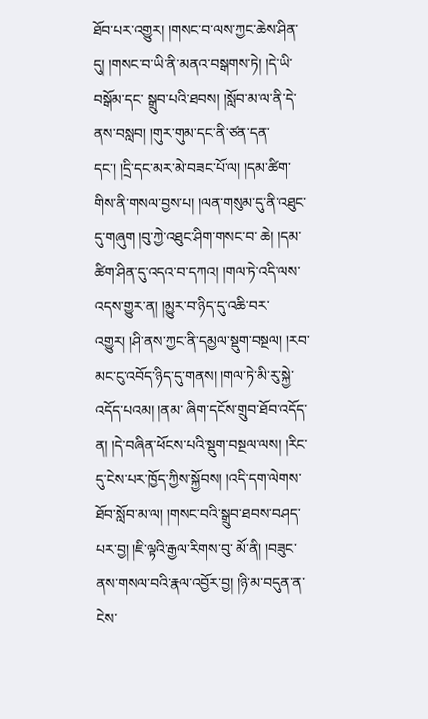ཐོབ་པར་འགྱུར། །གསང་བ་ལས་ཀྱང་ཆེས་ཤིན་དུ། །གསང་བ་ཡི་ནི་མནའ་བསྒགས་ཏེ། །དེ་ཡི་བསྒོམ་དང་ སྒྲུབ་པའི་ཐབས། །སློབ་མ་ལ་ནི་དེ་ནས་བསླབ། །གུར་གུམ་དང་ནི་ཙན་དན་དང་། །དྲི་དང་མར་མེ་བཟང་པོ་ལ། །དམ་ཚིག་གིས་ནི་གསལ་བྱས་པ། །ལན་གསུམ་དུ་ནི་འཐུང་དུ་གཞུག །བུ་ཀྱེ་འཐུང་ཤིག་གསང་བ་ ཆེ། །དམ་ཚིག་ཤིན་དུ་འདའ་བ་དཀའ། །གལ་ཏེ་འདི་ལས་འདས་གྱུར་ན། །མྱུར་བ་ཉིད་དུ་འཆི་བར་འགྱུར། །ཤི་ནས་ཀྱང་ནི་དམྱལ་སྡུག་བསྔལ། །རབ་མང་ངུ་འབོད་ཉིད་དུ་གནས། །གལ་ཏེ་མི་རུ་སྐྱེ་འདོད་པའམ། །ནམ་ ཞིག་དངོས་གྲུབ་ཐོབ་འདོད་ན། །དེ་བཞིན་ཕོངས་པའི་སྡུག་བསྔལ་ལས། །རིང་དུ་ངེས་པར་ཁྱོད་ཀྱིས་སྐྱོབས། །འདི་དག་ལེགས་ཐོབ་སློབ་མ་ལ། །གསང་བའི་སྒྲུབ་ཐབས་བཤད་པར་བྱ། །ཇི་ལྟའི་རྒྱལ་རིགས་བུ་ མོ་ནི། །བཟུང་ནས་གསལ་བའི་རྣལ་འབྱོར་བྱ། །ཉི་མ་བདུན་ན་ངེས་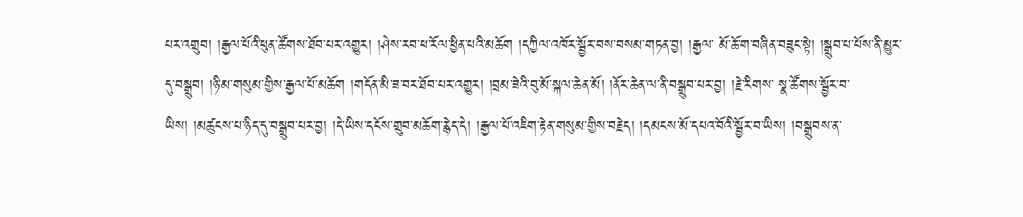པར་འགྲུབ། །རྒྱལ་པོའི་ཕུན་ཚོགས་ཐོབ་པར་འགྱུར། །ཤེས་རབ་ཕ་རོལ་ཕྱིན་པའི་མཆོག །དཀྱིལ་འཁོར་སྦྱོར་བས་བསམ་གཏན་བྱ། །རྒྱལ་ མོ་ཆོ་ག་བཞིན་བཟུང་སྟེ། །སྒྲུབ་པ་པོས་ནི་མྱུར་དུ་བསྒྲུབ། །ཉི་མ་གསུམ་གྱིས་རྒྱལ་པོ་མཆོག །གདོན་མི་ཟ་བར་ཐོབ་པར་འགྱུར། །བྲམ་ཟེའི་བུ་མོ་སྐལ་ཆེན་མོ། །ནོར་ཆེན་ལ་ནི་བསྒྲུབ་པར་བྱ། །རྗེ་རིགས་ སྣ་ཚོགས་སྦྱོར་བ་ཡིས། །མཚུངས་པ་ཉིད་དུ་བསྒྲུབ་པར་བྱ། །དེ་ཡིས་དངོས་གྲུབ་མཆོག་རྙེད་དེ། །རྒྱལ་པོ་འཇིག་རྟེན་གསུམ་གྱིས་བརྗེད། །དམངས་མོ་དཔའ་བོའི་སྦྱོར་བ་ཡིས། །བསྒྲུབས་ན་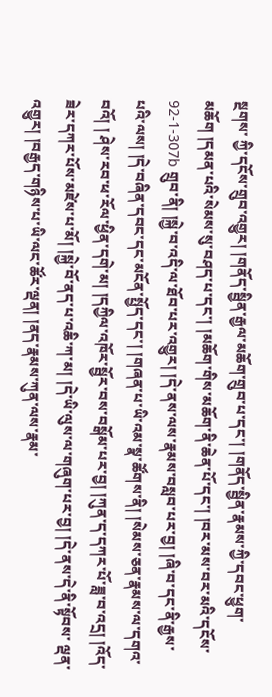སྔགས་ ཀྱི་དངོས་གྲུབ་འགྱུར། །གནོད་སྦྱིན་རྒྱལ་མཆོག་གྲུབ་པ་དང་། །གནོད་སྦྱིན་རྣམས་ཀྱི་དབང་ཕྱུག་མཆོག །དམན་པའི་སེམས་སུ་བཤད་པ་དང་། །མཆོག་གིས་མཆོག་ནི་ཆེན་པོ་དང་། །བར་མས་བར་མའི་དངོས་ 92-1-307b གྲུབ་ནི། །སྐྱེ་བ་འདི་ལ་ཐོབ་པར་འགྱུར། །དེ་ནས་ལས་རྣམས་བསླབ་པར་བྱ། །ཞི་བ་དང་ནི་རྒྱས་པའི་ལས། །དེ་བཞིན་དབང་དང་མངོན་སྤྱོད་དང་། །གཞན་པ་ཡི་འམ་སྣ་ཚོགས་ནི། །སེམས་ཅན་རྣམས་ལ་དགའ་བའོ། ། ཤེས་རབ་ཕ་རོལ་ཕྱིན་དགེ་མ། །དཀྱིལ་འཁོར་སྦྱོར་བས་བསྒོམ་པར་བྱ། །ཀུན་ད་དཀར་པོ་ཟླ་བ་འདྲ། །འོད་ཟེར་དཀར་པོས་མཛེས་པ་མོ། །སྐྱེ་བོ་ནད་པ་འཆི་ཀ་མ། །དེ་ཡི་ལུས་ལ་གཞུག་པར་བྱ། །དེ་ནས་དེ་ནི་སྟོབས་ ལྡན་འགྱུར། །བརྒྱད་གཉིས་པ་ཡི་ལང་ཚོར་ལྡན། །ནད་རྣམས་ཀུན་ལས་རྣམ་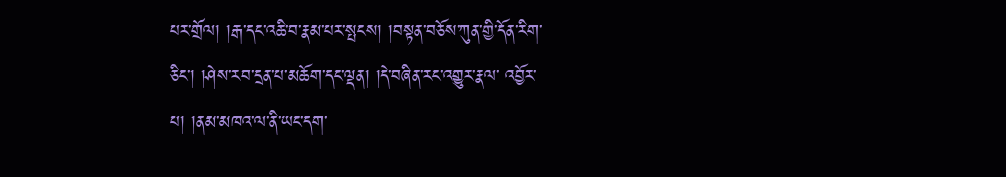པར་གྲོལ། །རྒ་དང་འཆི་བ་རྣམ་པར་སྤངས། །བསྟན་བཅོས་ཀུན་གྱི་དོན་རིག་ཅིང་། །ཤེས་རབ་དྲན་པ་མཆོག་དང་ལྡན། །དེ་བཞིན་རང་འགྱུར་རྣལ་ འབྱོར་པ། །ནམ་མཁའ་ལ་ནི་ཡང་དག་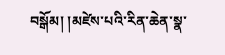བསྒོམ། །མཛེས་པའི་རིན་ཆེན་སྣ་